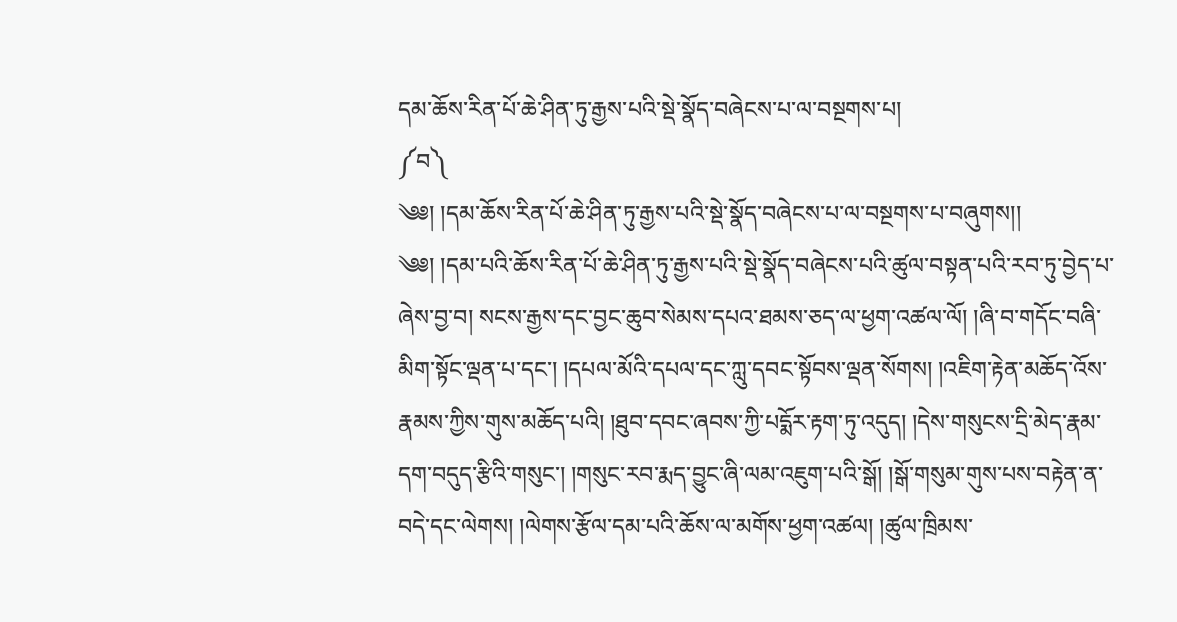དམ་ཆོས་རིན་པོ་ཆེ་ཤིན་ཏུ་རྒྱས་པའི་སྡེ་སྣོད་བཞེངས་པ་ལ་བསྔགས་པ།
༼བ༽
༄༅། །དམ་ཆོས་རིན་པོ་ཆེ་ཤིན་ཏུ་རྒྱས་པའི་སྡེ་སྣོད་བཞེངས་པ་ལ་བསྔགས་པ་བཞུགས།།
༄༅། །དམ་པའི་ཆོས་རིན་པོ་ཆེ་ཤིན་ཏུ་རྒྱས་པའི་སྡེ་སྣོད་བཞེངས་པའི་ཚུལ་བསྟན་པའི་རབ་ཏུ་བྱེད་པ་ཞེས་བྱ་བ། སངས་རྒྱས་དང་བྱང་ཆུབ་སེམས་དཔའ་ཐམས་ཅད་ལ་ཕྱག་འཚལ་ལོ། །ཞི་བ་གདོང་བཞི་མིག་སྟོང་ལྡན་པ་དང་། །དཔལ་མོའི་དཔལ་དང་ཀླུ་དབང་སྟོབས་ལྡན་སོགས། །འཇིག་རྟེན་མཆོད་འོས་རྣམས་ཀྱིས་གུས་མཆོད་པའི། །ཐུབ་དབང་ཞབས་ཀྱི་པདྨོར་རྟག་ཏུ་འདུད། །དེས་གསུངས་དྲི་མེད་རྣམ་དག་བདུད་རྩིའི་གསུང་། །གསུང་རབ་རྨད་བྱུང་ཞི་ལམ་འཇུག་པའི་སྒོ། །སྒོ་གསུམ་གུས་པས་བརྟེན་ན་བདེ་དང་ལེགས། །ལེགས་རྩོལ་དམ་པའི་ཆོས་ལ་མགོས་ཕྱག་འཚལ། །ཚུལ་ཁྲིམས་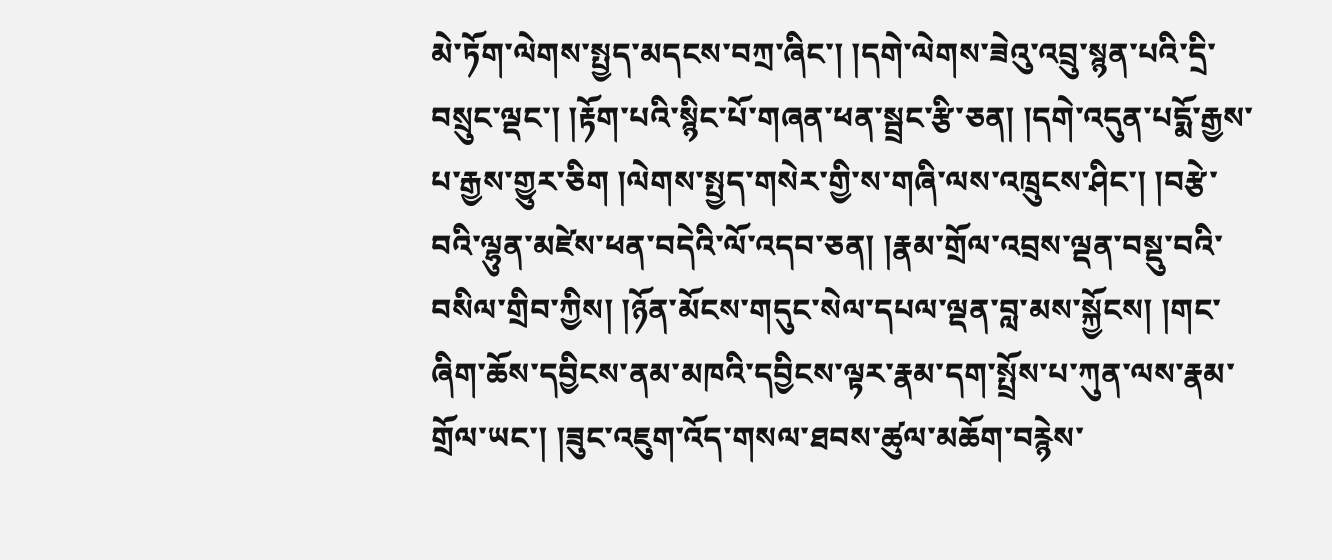མེ་ཏོག་ལེགས་སྤྱད་མདངས་བཀྲ་ཞིང་། །དགེ་ལེགས་ཟེའུ་འབྲུ་སྙན་པའི་དྲི་བསྲུང་ལྡང་། །རྟོག་པའི་སྙིང་པོ་གཞན་ཕན་སྦྲང་རྩི་ཅན། །དགེ་འདུན་པདྨོ་རྒྱས་པ་རྒྱས་གྱུར་ཅིག །ལེགས་སྤྱད་གསེར་གྱི་ས་གཞི་ལས་འཁྲུངས་ཤིང་། །བརྩེ་བའི་ལྷུན་མཛེས་ཕན་བདེའི་ལོ་འདབ་ཅན། །རྣམ་གྲོལ་འབྲས་ལྡན་བསྡུ་བའི་བསིལ་གྲིབ་ཀྱིས། །ཉོན་མོངས་གདུང་སེལ་དཔལ་ལྡན་བླ་མས་སྐྱོངས། །གང་ཞིག་ཆོས་དབྱིངས་ནམ་མཁའི་དབྱིངས་ལྟར་རྣམ་དག་སྤྲོས་པ་ཀུན་ལས་རྣམ་གྲོལ་ཡང་། །ཟུང་འཇུག་འོད་གསལ་ཐབས་ཚུལ་མཆོག་བརྙེས་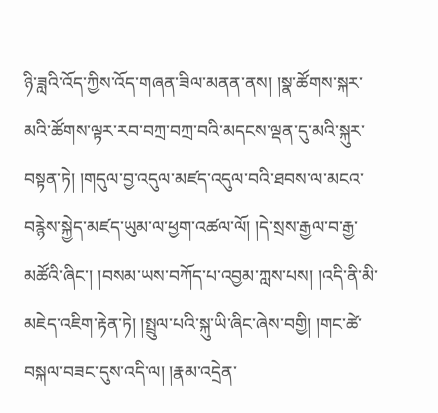ཉི་ཟླའི་འོད་ཀྱིས་འོད་གཞན་ཟིལ་མནན་ནས། །སྣ་ཚོགས་སྐར་མའི་ཚོགས་ལྟར་རབ་བཀྲ་བཀྲ་བའི་མདངས་ལྡན་དུ་མའི་སྐུར་བསྟན་ཏེ། །གདུལ་བྱ་འདུལ་མཛད་འདུལ་བའི་ཐབས་ལ་མངའ་བརྙེས་སྐྱེད་མཛད་ཡུམ་ལ་ཕྱག་འཚལ་ལོ། །དེ་སྲས་རྒྱལ་བ་རྒྱ་མཚོའི་ཞིང་། །བསམ་ཡས་བཀོད་པ་འབྱམ་ཀླས་པས། །འདི་ནི་མི་མཇེད་འཇིག་རྟེན་ཏེ། །སྤྲུལ་པའི་སྐུ་ཡི་ཞིང་ཞེས་བགྱི། །གང་ཚེ་བསྐལ་བཟང་དུས་འདི་ལ། །རྣམ་འདྲེན་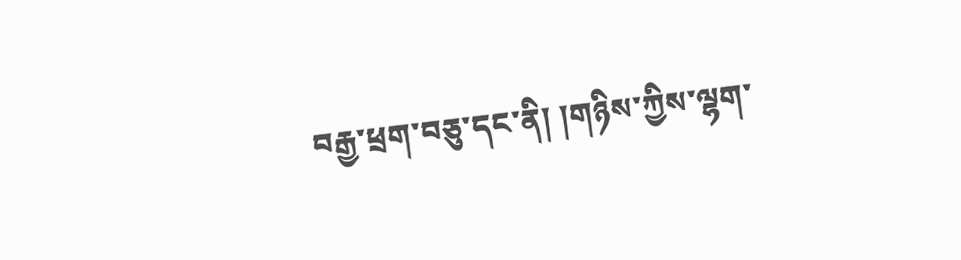བརྒྱ་ཕྲག་བཅུ་དང་ནི། །གཉིས་ཀྱིས་ལྷག་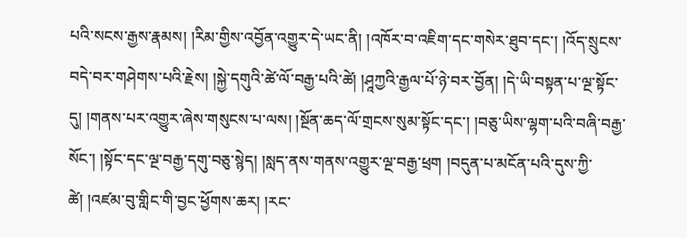པའི་སངས་རྒྱས་རྣམས། །རིམ་གྱིས་འབྱོན་འགྱུར་དེ་ཡང་ནི། །འཁོར་བ་འཇིག་དང་གསེར་ཐུབ་དང་། །འོད་སྲུངས་བདེ་བར་གཤེགས་པའི་རྗེས། །སྐྱེ་དགུའི་ཚེ་ལོ་བརྒྱ་པའི་ཚེ། །ཤཱཀྱའི་རྒྱལ་པོ་ཉེ་བར་བྱོན། །དེ་ཡི་བསྟན་པ་ལྔ་སྟོང་དུ། །གནས་པར་འགྱུར་ཞེས་གསུངས་པ་ལས། །སྔོན་ཆད་ལོ་གྲངས་སུམ་སྟོང་དང་། །བཅུ་ཡིས་ལྷག་པའི་བཞི་བརྒྱ་སོང་། །སྟོང་དང་ལྔ་བརྒྱ་དགུ་བཅུ་སྙེད། །སླད་ནས་གནས་འགྱུར་ལྔ་བརྒྱ་ཕྲག །བདུན་པ་མངོན་པའི་དུས་ཀྱི་ཚེ། །འཛམ་བུ་གླིང་གི་བྱང་ཕྱོགས་ཆར། །རང་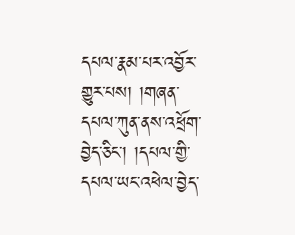དཔལ་རྣམ་པར་འབྱོར་གྱུར་པས། །གཞན་དཔལ་ཀུན་ནས་འཕྲོག་བྱེད་ཅིང་། །དཔལ་གྱི་དཔལ་ཡང་འཕེལ་བྱེད་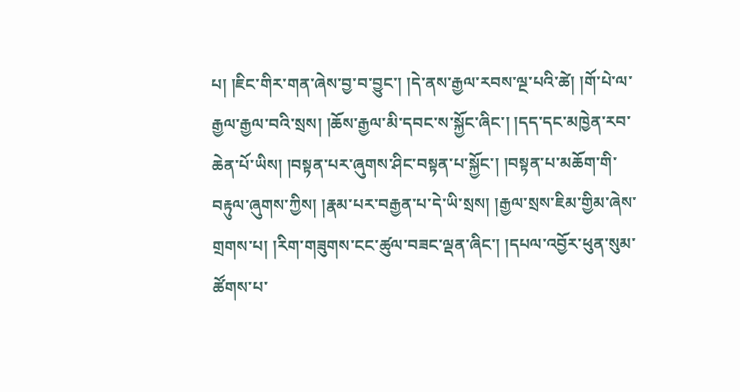པ། །ཇིང་གིར་གན་ཞེས་བྱ་བ་བྱུང་། །དེ་ནས་རྒྱལ་རབས་ལྔ་པའི་ཚེ། །གོ་པེ་ལ་རྒྱལ་རྒྱལ་བའི་སྲས། །ཆོས་རྒྱལ་མི་དབང་ས་སྐྱོང་ཞིང་། །དད་དང་མཁྱེན་རབ་ཆེན་པོ་ཡིས། །བསྟན་པར་ཞུགས་ཤིང་བསྟན་པ་སྐྱོང་། །བསྟན་པ་མཆོག་གི་བརྟུལ་ཞུགས་ཀྱིས། །རྣམ་པར་བརྒྱན་པ་དེ་ཡི་སྲས། །རྒྱལ་སྲས་ཇིམ་གྱིམ་ཞེས་གྲགས་པ། །རིག་གཟུགས་ངང་ཚུལ་བཟང་ལྡན་ཞིང་། །དཔལ་འབྱོར་ཕུན་སུམ་ཚོགས་པ་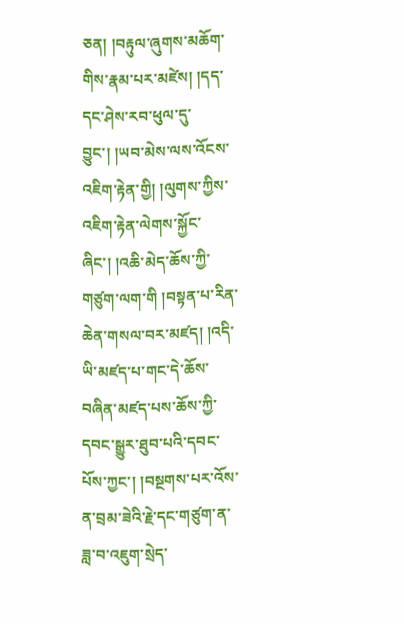ཅན། །བརྟུལ་ཞུགས་མཆོག་གིས་རྣམ་པར་མཛེས། །དད་དང་ཤེས་རབ་ཕུལ་དུ་བྱུང་། །ཡབ་མེས་ལས་འོངས་འཇིག་རྟེན་གྱི། །ལུགས་ཀྱིས་འཇིག་རྟེན་ལེགས་སྐྱོང་ཞིང་། །འཆི་མེད་ཆོས་ཀྱི་གཙུག་ལག་གི །བསྟན་པ་རིན་ཆེན་གསལ་བར་མཛད། །འདི་ཡི་མཛད་པ་གང་དེ་ཆོས་བཞིན་མཛད་པས་ཆོས་ཀྱི་དབང་སྒྱུར་ཐུབ་པའི་དབང་པོས་ཀྱང་། །བསྔགས་པར་འོས་ན་བྲམ་ཟེའི་རྗེ་དང་གཙུག་ན་ཟླ་བ་འཇུག་སྲེད་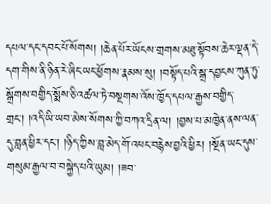དཔལ་དང་དབང་པོ་སོགས། །ཆེན་པོར་ཡོངས་གྲགས་མཐུ་སྟོབས་ཆེར་ལྡན་དེ་དག་གིས་ནི་ཉིན་རེ་ཞིང་ཡང་ཕྱོགས་རྣམས་སུ། །བསྟོད་པའི་སྒྲ་དབྱངས་ཀུན་ཏུ་སྒྲོགས་བགྱིད་སྨོས་ཅི་འཚལ་ཏེ་བསྔགས་འོས་ཁྱོད་དཔལ་རྒྱས་བགྱིད་གྲང་། །འདི་ཡི་ཡབ་མེས་སོགས་ཀྱི་བཀའ་དྲིན་ལ། །བྱས་པ་མཁྱེན་ནས་ལན་དུ་བླན་ཕྱིར་དང་། །ཉིད་ཀྱིས་བླ་མེད་གོ་འཕང་བརྙེས་བྱའི་ཕྱིར། །སྔོན་ཡང་དུས་གསུམ་རྒྱལ་བ་བསྐྱེད་པའི་ཡུམ། །ཟབ་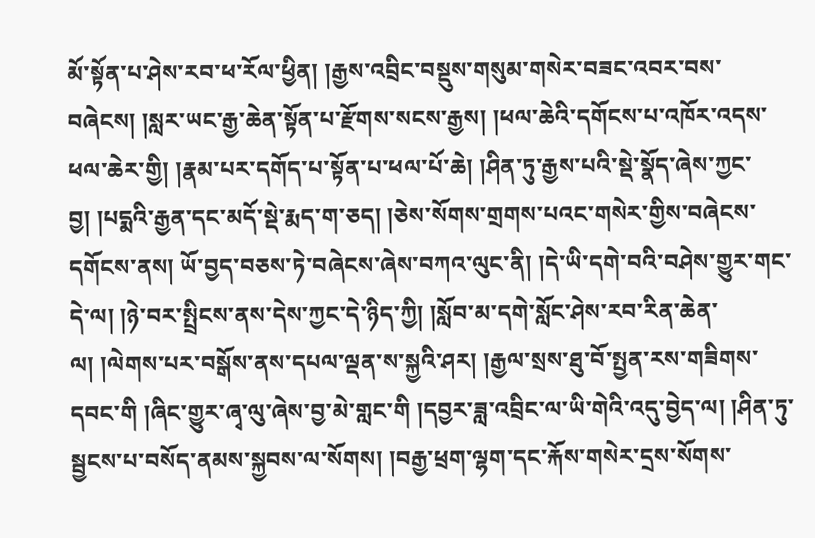མོ་སྟོན་པ་ཤེས་རབ་ཕ་རོལ་ཕྱིན། །རྒྱས་འབྲིང་བསྡུས་གསུམ་གསེར་བཟང་འབར་བས་བཞེངས། །སླར་ཡང་རྒྱ་ཆེན་སྟོན་པ་རྫོགས་སངས་རྒྱས། །ཕལ་ཆེའི་དགོངས་པ་འཁོར་འདས་ཕལ་ཆེར་གྱི། །རྣམ་པར་དགོད་པ་སྟོན་པ་ཕལ་པོ་ཆེ། །ཤིན་ཏུ་རྒྱས་པའི་སྡེ་སྣོད་ཞེས་ཀྱང་བྱ། །པདྨའི་རྒྱན་དང་མདོ་སྡེ་རྨད་ག་ཅད། །ཅེས་སོགས་གྲགས་པའང་གསེར་གྱིས་བཞེངས་དགོངས་ནས། ཡོ་བྱད་བཅས་ཏེ་བཞེངས་ཞེས་བཀའ་ལུང་ནི། །དེ་ཡི་དགེ་བའི་བཤེས་གྱུར་གང་དེ་ལ། །ཉེ་བར་སྤྲིངས་ནས་དེས་ཀྱང་དེ་ཉིད་ཀྱི། །སློབ་མ་དགེ་སློང་ཤེས་རབ་རིན་ཆེན་ལ། །ལེགས་པར་བསྒོས་ནས་དཔལ་ལྡན་ས་སྐྱའི་ཤར། །རྒྱལ་སྲས་ཐུ་བོ་སྤྱན་རས་གཟིགས་དབང་གི །ཞིང་གྱུར་ཞྭ་ལུ་ཞེས་བྱ་མེ་གླང་གི །དབྱར་ཟླ་འབྲིང་ལ་ཡི་གེའི་འདུ་བྱེད་ལ། །ཤིན་ཏུ་སྦྱངས་པ་བསོད་ནམས་སྐྱབས་ལ་སོགས། །བརྒྱ་ཕྲག་ལྷག་དང་རྐོས་གསེར་དྲས་སོགས་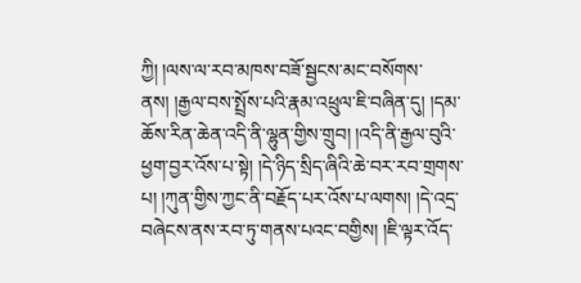ཀྱི། །ལས་ལ་རབ་མཁས་བཟོ་སྦྱངས་མང་བསོགས་ནས། །རྒྱལ་བས་སྤྲོས་པའི་རྣམ་འཕྲུལ་ཇི་བཞིན་དུ། །དམ་ཆོས་རིན་ཆེན་འདི་ནི་ལྷུན་གྱིས་གྲུབ། །འདི་ནི་རྒྱལ་བུའི་ཕྱག་བྱར་འོས་པ་སྟེ། །དེ་ཉིད་སྲིད་ཞིའི་ཆེ་བར་རབ་གྲགས་པ། །ཀུན་གྱིས་ཀྱང་ནི་བརྗོད་པར་འོས་པ་ལགས། །དེ་འདྲ་བཞེངས་ནས་རབ་ཏུ་གནས་པའང་བགྱིས། །ཇི་ལྟར་འོད་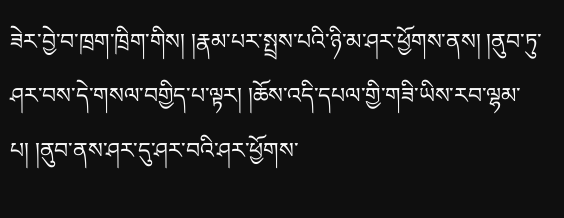ཟེར་བྱེ་བ་ཁྲག་ཁྲིག་གིས། །རྣམ་པར་སྤྲས་པའི་ཉི་མ་ཤར་ཕྱོགས་ནས། །ནུབ་ཏུ་ཤར་བས་དེ་གསལ་བགྱིད་པ་ལྟར། །ཆོས་འདི་དཔལ་གྱི་གཟི་ཡིས་རབ་ལྷམ་པ། །ནུབ་ནས་ཤར་དུ་ཤར་བའི་ཤར་ཕྱོགས་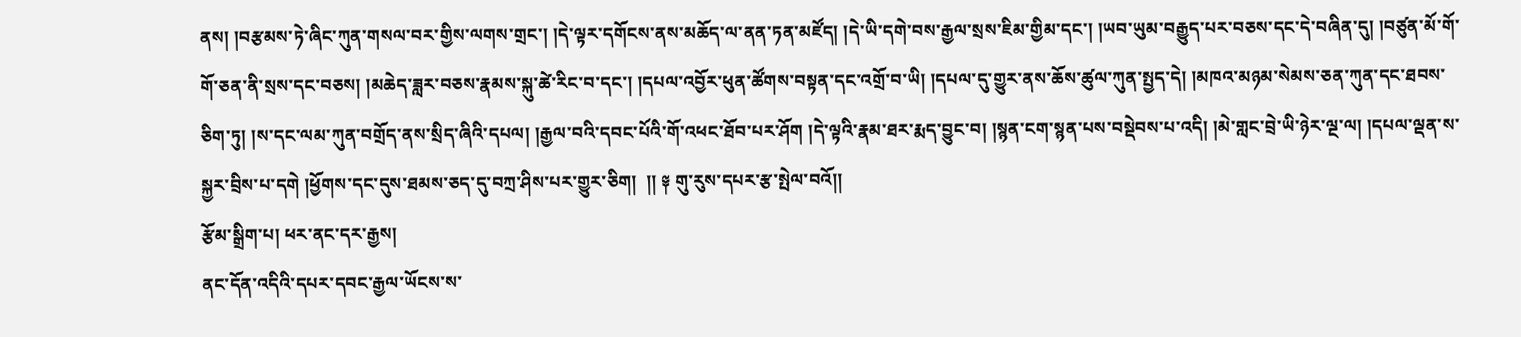ནས། །བརྩམས་ཏེ་ཞིང་ཀུན་གསལ་བར་གྱིས་ལགས་གྲང་། །དེ་ལྟར་དགོངས་ནས་མཆོད་ལ་ནན་ཏན་མཛོད། །དེ་ཡི་དགེ་བས་རྒྱལ་སྲས་ཇིམ་གྱིམ་དང་། །ཡབ་ཡུམ་བརྒྱུད་པར་བཅས་དང་དེ་བཞིན་དུ། །བཙུན་མོ་གོ་གོ་ཅན་ནི་སྲས་དང་བཅས། །མཆེད་ཟླར་བཅས་རྣམས་སྐུ་ཚེ་རིང་བ་དང་། །དཔལ་འབྱོར་ཕུན་ཚོགས་བསྟན་དང་འགྲོ་བ་ཡི། །དཔལ་དུ་གྱུར་ནས་ཆོས་ཚུལ་ཀུན་སྤྱད་དེ། །མཁའ་མཉམ་སེམས་ཅན་ཀུན་དང་ཐབས་ཅིག་ཏུ། །ས་དང་ལམ་ཀུན་བགྲོད་ནས་སྲིད་ཞིའི་དཔལ། །རྒྱལ་བའི་དབང་པོའི་གོ་འཕང་ཐོབ་པར་ཤོག །དེ་ལྟའི་རྣམ་ཐར་རྨད་བྱུང་བ། །སྙན་ངག་སྙན་པས་བསྡེབས་པ་འདི། །མེ་གླང་བྲེ་ཡི་ཉེར་ལྔ་ལ། །དཔལ་ལྡན་ས་སྐྱར་བྲིས་པ་དགེ །ཕྱོགས་དང་དུས་ཐམས་ཅད་དུ་བཀྲ་ཤིས་པར་གྱུར་ཅིག།  །། ༈ གུ་རུས་དཔར་རྩ་སྤེལ་བའོ།།
རྩོམ་སྒྲིག་པ། ཕར་ནང་དར་རྒྱས།
ནང་དོན་འདིའི་དཔར་དབང་རྒྱལ་ཡོངས་ས་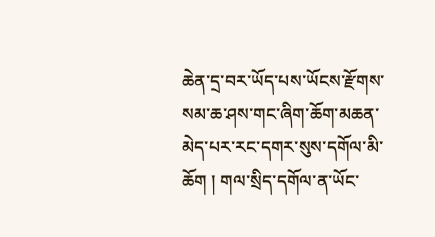ཆེན་དྲ་བར་ཡོད་པས་ཡོངས་རྫོགས་སམ་ཆ་ཤས་གང་ཞིག་ཆོག་མཆན་མེད་པར་རང་དགར་སུས་དགོལ་མི་ཆོག ། གལ་སྲིད་དགོལ་ན་ཡོང་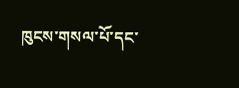ཁུངས་གསལ་པོ་དང་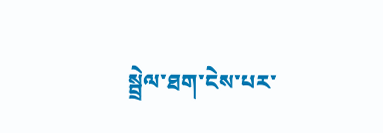སྦྲེལ་ཐག་ངེས་པར་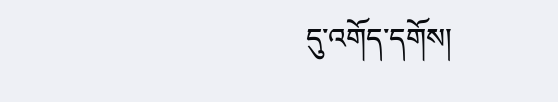དུ་འགོད་དགོས།